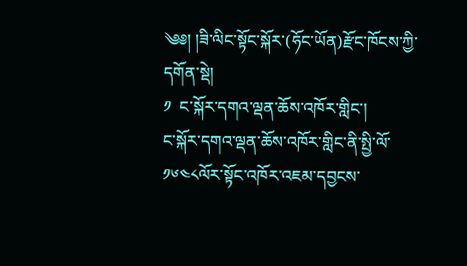༄༅། །ཟི་ལིང་སྟོང་སྐོར་(ཧོང་ཡོན)རྫོང་ཁོངས་ཀྱི་དགོན་སྡེ།
༡  ང་སྐོར་དགའ་ལྡན་ཆོས་འཁོར་གླིང་།
ང་སྐོར་དགའ་ལྡན་ཆོས་འཁོར་གླིང་ནི་སྤྱི་ལོ་༡༦༤༨ལོར་སྟོང་འཁོར་འཇམ་དབྱངས་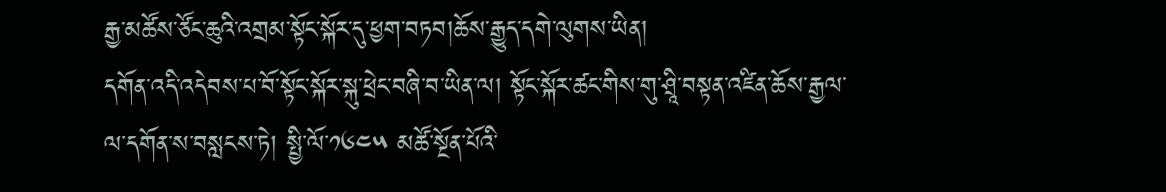རྒྱ་མཚོས་ཙོང་ཆུའི་འགྲམ་སྟོང་སྐོར་དུ་ཕྱག་བཏབ།ཆོས་རྒྱུད་དགེ་ལུགས་ཡིན།
དགོན་འདི་འདེབས་པ་བོ་སྟོང་སྐོར་སྐུ་ཕྲེང་བཞི་བ་ཡིན་ལ། སྟོང་སྐོར་ཚང་གིས་གུ་ཤྲཱི་བསྟན་འཛིན་ཆོས་རྒྱལ་ལ་དགོན་ས་བསླངས་ཏེ། སྤྱི་ལོ་༡༦༤༥ མཚོ་སྔོན་པོའི་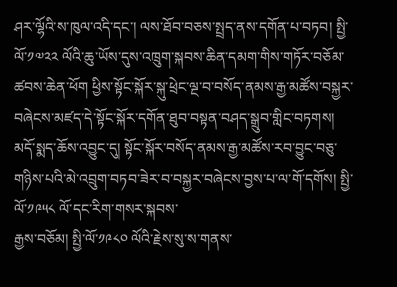ཤར་ལྷོའི་ས་ཁུལ་འདི་དང་། ལས་ཐོབ་བཅས་སྤྲད་ནས་དགོན་པ་བཏབ། སྤྱི་ ལོ་༡༧༢༢ ལོའི་ཆུ་ཡོས་དུས་འཁྲུག་སྐབས་ཆིན་དམག་གིས་གཏོར་བཅོམ་ཚབས་ཆེན་ཕོག ཕྱིས་སྟོང་སྐོར་སྐུ་ཕྲེང་ལྔ་བ་བསོད་ནམས་རྒྱ་མཚོས་བསྐྱར་བཞེངས་མཛད་དེ་སྟོང་སྐོར་དགོན་ཐུབ་བསྟན་བཤད་སྒྲུབ་གླིང་བཏགས། མདོ་སྨད་ཆོས་འབྱུང་དུ། སྟོང་སྐོར་བསོད་ནམས་རྒྱ་མཚོས་རབ་བྱུང་བཅུ་གཉིས་པའི་མེ་འབྲུག་བཏབ་ཟེར་བ་བསྐྱར་བཞེངས་བྱས་པ་ལ་གོ་དགོས། སྤྱི་ལོ་༡༩༥༨ ལོ་དང་རིག་གསར་སྐབས་
རྒྱས་བཅོམ། སྤྱི་ལོ་༡༩༨༠ ལོའི་རྗེས་སུ་ས་གནས་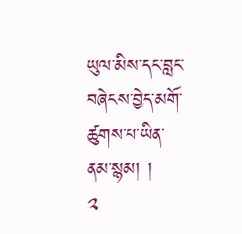ཡུལ་མིས་དང་བླང་བཞེངས་བྱེད་མགོ་ཚུགས་པ་ཡིན་ནམ་སྙམ། །
༢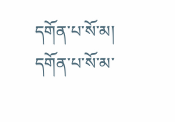དགོན་པ་སོ་མ།
དགོན་པ་སོ་མ་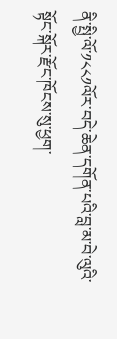ནི་སྤྱི་ལོ་༡༨༨༡ལོར་བདེ་ཆེན་དགོན་པའི་བླ་མ་བེ་ལུའི་སྟོང་སྐོར་རྫོང་ཁོངས་སུ་ཕྱག་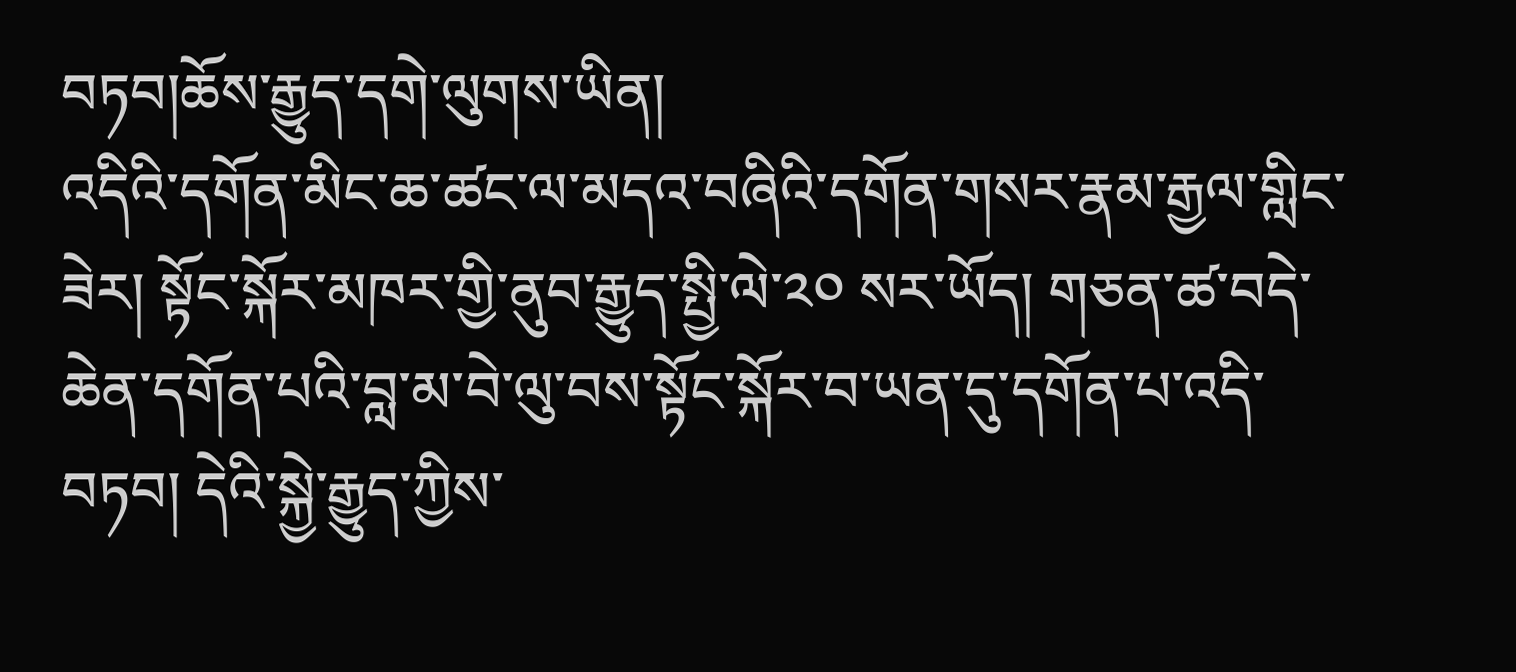བཏབ།ཆོས་རྒྱུད་དགེ་ལུགས་ཡིན།
འདིའི་དགོན་མིང་ཆ་ཚང་ལ་མདའ་བཞིའི་དགོན་གསར་རྣམ་རྒྱལ་གླིང་ཟེར། སྟོང་སྐོར་མཁར་གྱི་ནུབ་རྒྱུད་སྤྱི་ལེ་༢༠ སར་ཡོད། གཅན་ཚ་བདེ་ཆེན་དགོན་པའི་བླ་མ་བེ་ལུ་བས་སྟོང་སྐོར་བ་ཡན་དུ་དགོན་པ་འདི་བཏབ། དེའི་སྐྱེ་རྒྱུད་ཀྱིས་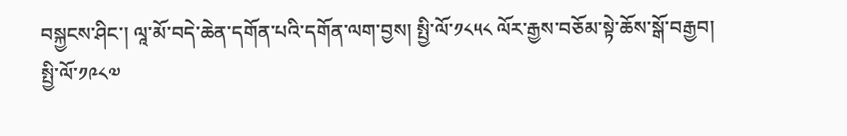བསྐྱངས་ཤིང་། ལཱ་མོ་བདེ་ཆེན་དགོན་པའི་དགོན་ལག་བྱས། སྤྱི་ལོ་༡༨༥༨ ལོར་རྒྱས་བཅོམ་སྟེ་ཆོས་སྒོ་བརྒྱབ། སྤྱི་ལོ་༡༩༨༧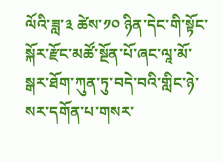ལོའི་ཟླ་༣ ཚེས་༡༠ ཉིན་དེང་གི་སྟོང་སྐོར་རྫོང་མཚོ་སྔོན་པོ་ཞང་ལཱ་མོ་སྒར་ཐོག་ཀུན་ཏུ་བདེ་བའི་གླིང་ཉེ་སར་དགོན་པ་གསར་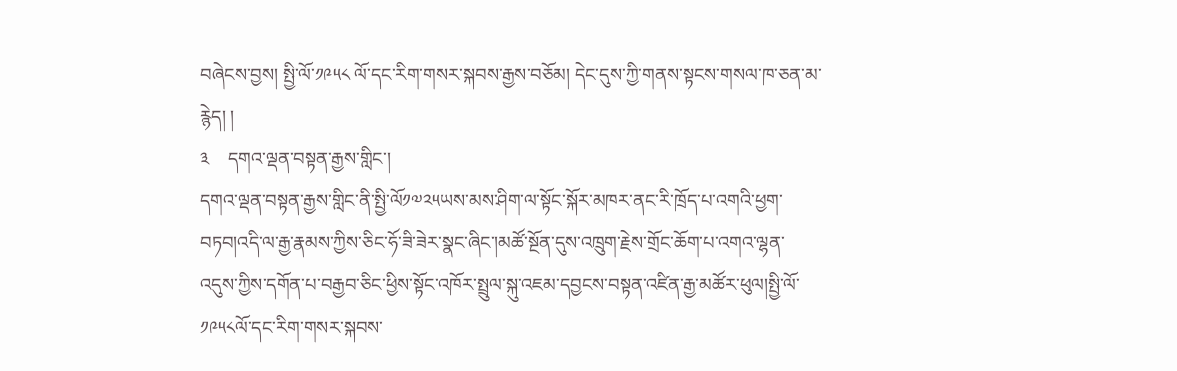བཞེངས་བྱས། སྤྱི་ལོ་༡༩༥༨ ལོ་དང་རིག་གསར་སྐབས་རྒྱས་བཅོམ། དེང་དུས་ཀྱི་གནས་སྟངས་གསལ་ཁ་ཅན་མ་རྙེད། །
༣    དགའ་ལྡན་བསྟན་རྒྱས་གླིང་།
དགའ་ལྡན་བསྟན་རྒྱས་གླིང་ནི་སྤྱི་ལོ༡༧༢༥ཡས་མས་ཤིག་ལ་སྟོང་སྐོར་མཁར་ནང་རི་ཁྲོད་པ་འགའི་ཕྱག་བཏབ།འདི་ལ་རྒྱ་རྣམས་ཀྱིས་ཅིང་ཧོ་ཟི་ཟེར་སྣང་ཞིང་།མཚོ་སྔོན་དུས་འཁྲུག་རྗེས་གྲོང་ཆོག་པ་འགའ་ལྷན་འདུས་ཀྱིས་དགོན་པ་བརྒྱབ་ཅིང་ཕྱིས་སྟོང་འཁོར་སྤྲུལ་སྐུ་འཇམ་དབྱངས་བསྟན་འཛིན་རྒྱ་མཚོར་ཕུལ།སྤྱི་ལོ་༡༩༥༨ལོ་དང་རིག་གསར་སྐབས་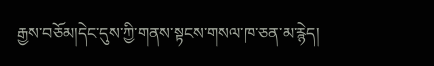རྒྱས་བཅོམ།དེང་དུས་ཀྱི་གནས་སྟངས་གསལ་ཁ་ཅན་མ་རྙེད།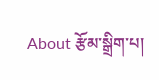About རྩོམ་སྒྲིག་པ།